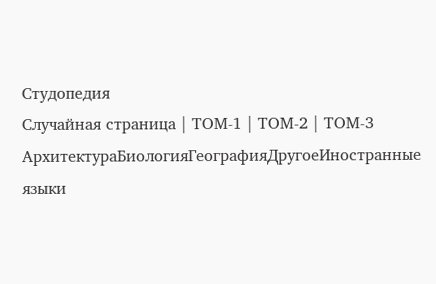Студопедия
Случайная страница | ТОМ-1 | ТОМ-2 | ТОМ-3
АрхитектураБиологияГеографияДругоеИностранные языки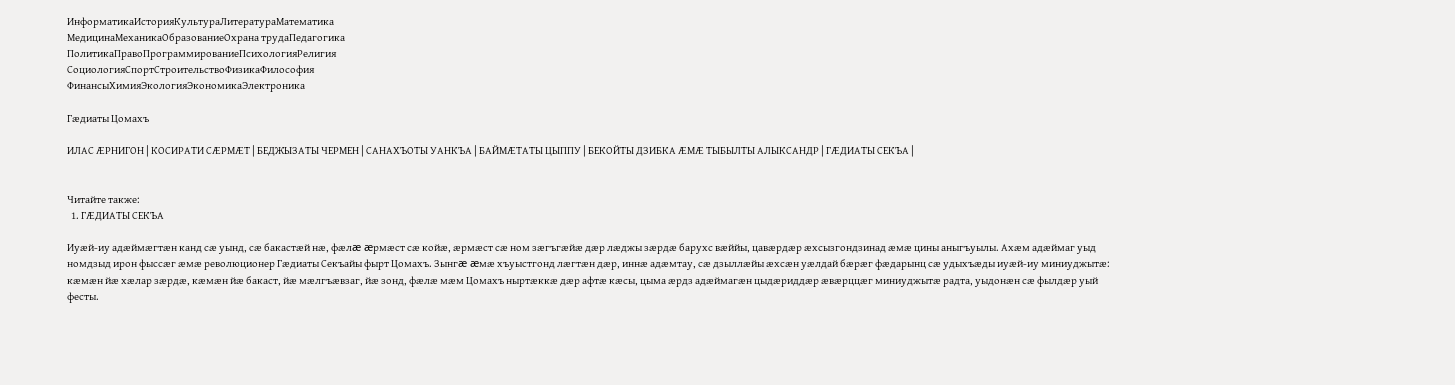ИнформатикаИсторияКультураЛитератураМатематика
МедицинаМеханикаОбразованиеОхрана трудаПедагогика
ПолитикаПравоПрограммированиеПсихологияРелигия
СоциологияСпортСтроительствоФизикаФилософия
ФинансыХимияЭкологияЭкономикаЭлектроника

Гæдиаты Цомахъ

ИЛАС ÆРНИГОН | КОСИРАТИ СÆРМÆТ | БЕДЖЫЗАТЫ ЧЕРМЕН | САНАХЪОТЫ УАНКЪА | БАЙМÆТАТЫ ЦЫППУ | БЕКОЙТЫ ДЗИБКА ÆМÆ ТЫБЫЛТЫ АЛЫКСАНДР | ГÆДИАТЫ СЕКЪА |


Читайте также:
  1. ГÆДИАТЫ СЕКЪА

Иуæй-иу адæймæгтæн канд сæ уынд, сæ бакастæй нæ, фæлæ æрмæст сæ койæ, æрмæст сæ ном зæгъгæйæ дæр лæджы зæрдæ барухс вæййы, цавæрдæр æхсызгондзинад æмæ цины аныгъуылы. Ахæм адæймаг уыд номдзыд ирон фыссæг æмæ революционер Гæдиаты Секъайы фырт Цомахъ. Зынгæ æмæ хъуыстгонд лæгтæн дæр, иннæ адæмтау, сæ дзыллæйы æхсæн уæлдай бæрæг фæдарынц сæ удыхъæды иуæй-иу миниуджытæ: кæмæн йæ хæлар зæрдæ, кæмæн йæ бакаст, йæ мæлгъæвзаг, йæ зонд, фæлæ мæм Цомахъ ныртæккæ дæр афтæ кæсы, цыма æрдз адæймагæн цыдæриддæр æвæрццæг миниуджытæ радта, уыдонæн сæ фылдæр уый фесты.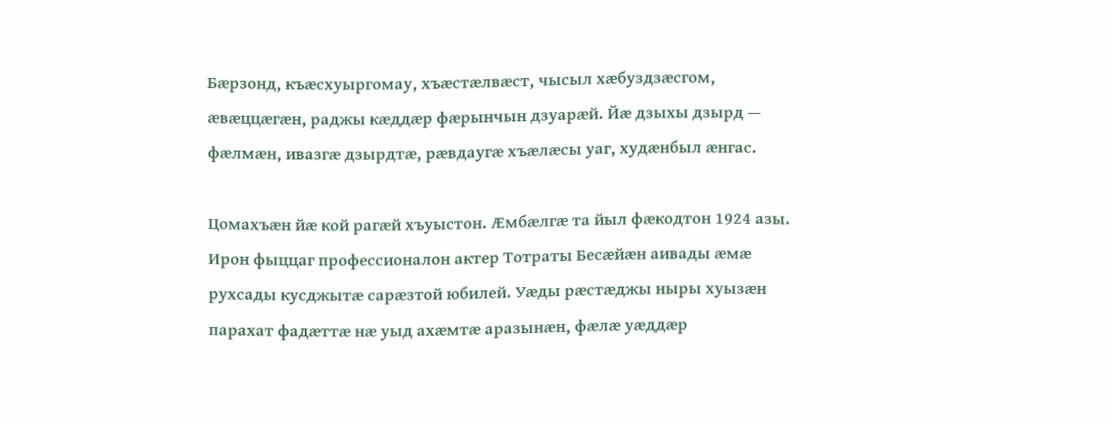Бæрзонд, къæсхуыргомау, хъæстæлвæст, чысыл хæбуздзæсгом, æвæццæгæн, раджы кæддæр фæрынчын дзуарæй. Йæ дзыхы дзырд — фæлмæн, ивазгæ дзырдтæ, рæвдаугæ хъæлæсы уаг, худæнбыл æнгас.

Цомахъæн йæ кой рагæй хъуыстон. Æмбæлгæ та йыл фæкодтон 1924 азы. Ирон фыццаг профессионалон актер Тотраты Бесæйæн аивады æмæ рухсады кусджытæ сарæзтой юбилей. Уæды рæстæджы ныры хуызæн парахат фадæттæ нæ уыд ахæмтæ аразынæн, фæлæ уæддæр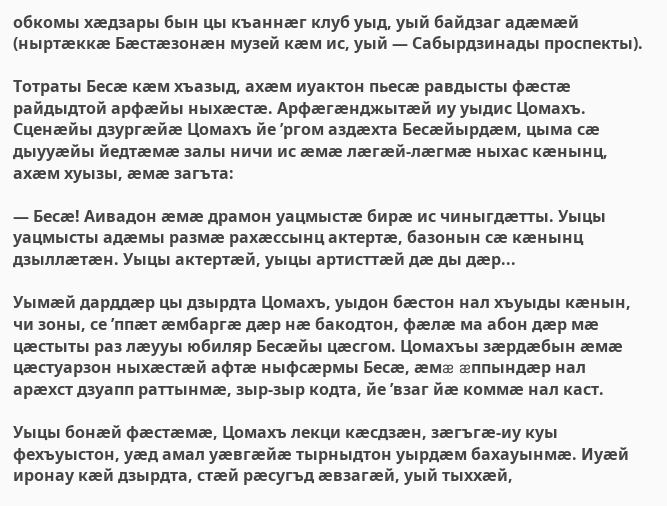обкомы хæдзары бын цы къаннæг клуб уыд, уый байдзаг адæмæй (ныртæккæ Бæстæзонæн музей кæм ис, уый — Сабырдзинады проспекты).

Тотраты Бесæ кæм хъазыд, ахæм иуактон пьесæ равдысты фæстæ райдыдтой арфæйы ныхæстæ. Арфæгæнджытæй иу уыдис Цомахъ. Сценæйы дзургæйæ Цомахъ йе ’ргом аздæхта Бесæйырдæм, цыма сæ дыууæйы йедтæмæ залы ничи ис æмæ лæгæй-лæгмæ ныхас кæнынц, ахæм хуызы, æмæ загъта:

— Бесæ! Аивадон æмæ драмон уацмыстæ бирæ ис чиныгдæтты. Уыцы уацмысты адæмы размæ рахæссынц актертæ, базонын сæ кæнынц дзыллæтæн. Уыцы актертæй, уыцы артисттæй дæ ды дæр...

Уымæй дарддæр цы дзырдта Цомахъ, уыдон бæстон нал хъуыды кæнын, чи зоны, се ’ппæт æмбаргæ дæр нæ бакодтон, фæлæ ма абон дæр мæ цæстыты раз лæууы юбиляр Бесæйы цæсгом. Цомахъы зæрдæбын æмæ цæстуарзон ныхæстæй афтæ ныфсæрмы Бесæ, æмæ æппындæр нал арæхст дзуапп раттынмæ, зыр-зыр кодта, йе ’взаг йæ коммæ нал каст.

Уыцы бонæй фæстæмæ, Цомахъ лекци кæсдзæн, зæгъгæ-иу куы фехъуыстон, уæд амал уæвгæйæ тырныдтон уырдæм бахауынмæ. Иуæй иронау кæй дзырдта, стæй рæсугъд æвзагæй, уый тыххæй,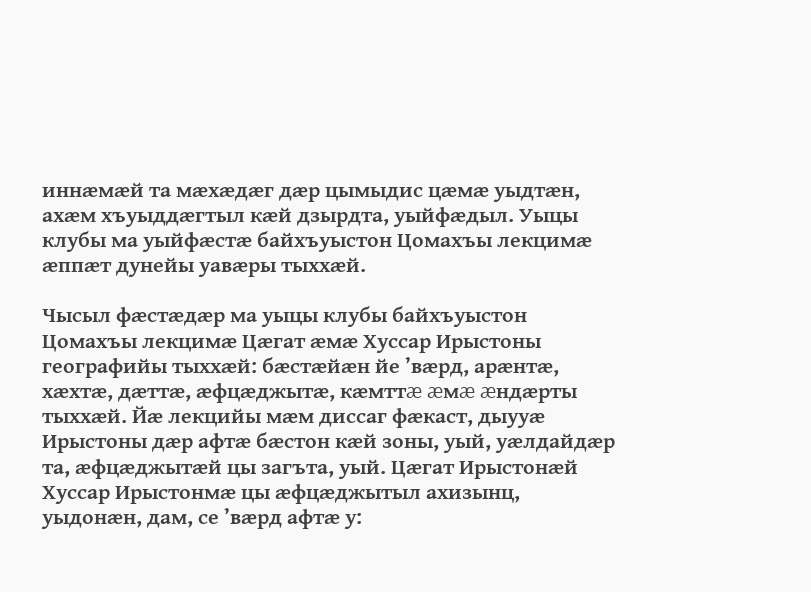иннæмæй та мæхæдæг дæр цымыдис цæмæ уыдтæн, ахæм хъуыддæгтыл кæй дзырдта, уыйфæдыл. Уыцы клубы ма уыйфæстæ байхъуыстон Цомахъы лекцимæ æппæт дунейы уавæры тыххæй.

Чысыл фæстæдæр ма уыцы клубы байхъуыстон Цомахъы лекцимæ Цæгат æмæ Хуссар Ирыстоны географийы тыххæй: бæстæйæн йе ’вæрд, арæнтæ, хæхтæ, дæттæ, æфцæджытæ, кæмттæ æмæ æндæрты тыххæй. Йæ лекцийы мæм диссаг фæкаст, дыууæ Ирыстоны дæр афтæ бæстон кæй зоны, уый, уæлдайдæр та, æфцæджытæй цы загъта, уый. Цæгат Ирыстонæй Хуссар Ирыстонмæ цы æфцæджытыл ахизынц, уыдонæн, дам, се ’вæрд афтæ у: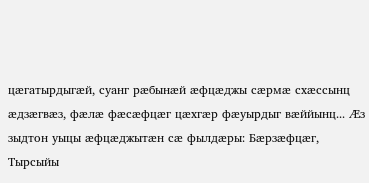цæгатырдыгæй, суанг рæбынæй æфцæджы сæрмæ схæссынц æдзæгвæз, фæлæ фæсæфцæг цæхгæр фæуырдыг вæййынц... Æз зыдтон уыцы æфцæджытæн сæ фылдæры: Бæрзæфцæг, Тырсыйы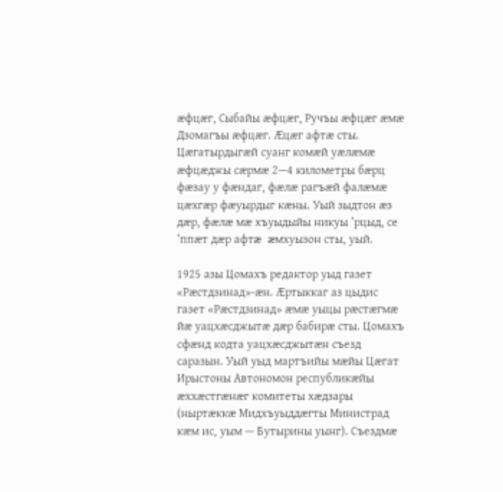æфцæг, Сыбайы æфцæг, Ручъы æфцæг æмæ Дзомагъы æфцæг. Æцæг афтæ сты. Цæгатырдыгæй суанг комæй уæлæмæ æфцæджы сæрмæ 2—4 километры бæрц фæзау у фæндаг, фæлæ рагъæй фалæмæ цæхгæр фæуырдыг кæны. Уый зыдтон æз дæр, фæлæ мæ хъуыдыйы никуы ’рцыд, се ’ппæт дæр афтæ æмхуызон сты, уый.

1925 азы Цомахъ редактор уыд газет «Рæстдзинад»-æн. Æртыккаг аз цыдис газет «Рæстдзинад» æмæ уыцы рæстæгмæ йæ уацхæсджытæ дæр бабирæ сты. Цомахъ сфæнд кодта уацхæсджытæн съезд саразын. Уый уыд мартъийы мæйы Цæгат Ирыстоны Автономон республикæйы æххæстгæнæг комитеты хæдзары (ныртæккæ Мидхъуыддæгты Министрад кæм ис, уым — Бутырины уынг). Съездмæ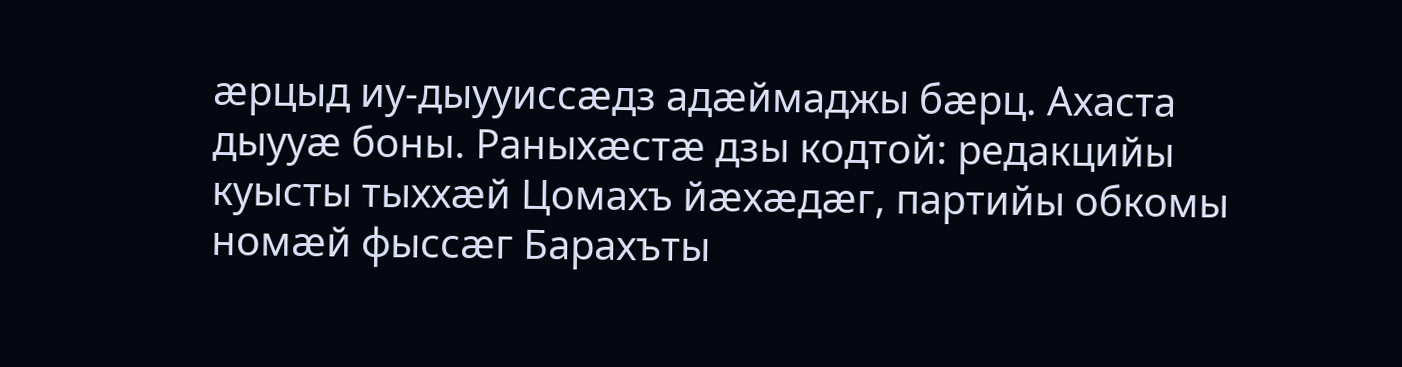æрцыд иу-дыууиссæдз адæймаджы бæрц. Ахаста дыууæ боны. Раныхæстæ дзы кодтой: редакцийы куысты тыххæй Цомахъ йæхæдæг, партийы обкомы номæй фыссæг Барахъты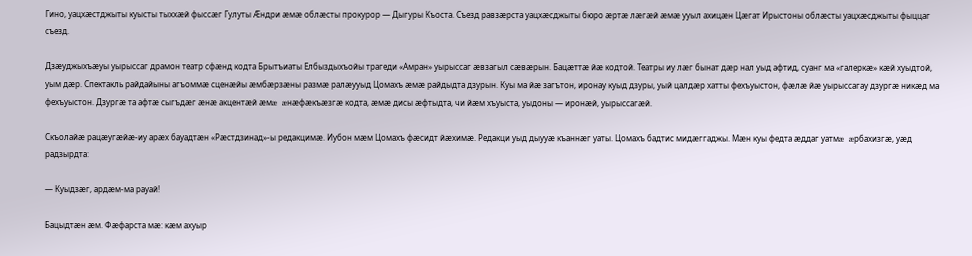Гино, уацхæстджыты куысты тыххæй фыссæг Гулуты Æндри æмæ облæсты прокурор — Дыгуры Къоста. Съезд равзæрста уацхæсджыты бюро æртæ лæгæй æмæ ууыл ахицæн Цæгат Ирыстоны облæсты уацхæсджыты фыццаг съезд.

Дзæуджыхъæуы уырыссаг драмон театр сфæнд кодта Брытъиаты Елбыздыхъойы трагеди «Амран» уырыссаг æвзагыл сæвæрын. Бацæттæ йæ кодтой. Театры иу лæг бынат дæр нал уыд афтид, суанг ма «галеркæ» кæй хуыдтой, уым дæр. Спектакль райдайыны агъоммæ сценæйы æмбæрзæны размæ ралæууыд Цомахъ æмæ райдыдта дзурын. Куы ма йæ загътон, иронау куыд дзуры, уый цалдæр хатты фехъуыстон, фæлæ йæ уырыссагау дзургæ никæд ма фехъуыстон. Дзургæ та афтæ сыгъдæг æнæ акцентæй æмæ æнæфæкъæзгæ кодта, æмæ дисы æфтыдта, чи йæм хъуыста, уыдоны — иронæй, уырыссагæй.

Скъолайæ рацæугæйæ-иу арæх бауадтæн «Рæстдзинад»-ы редакцимæ. Иубон мæм Цомахъ фæсидт йæхимæ. Редакци уыд дыууæ къаннæг уаты. Цомахъ бадтис мидæггаджы. Мæн куы федта æддаг уатмæ æрбахизгæ, уæд радзырдта:

— Куыдзæг, ардæм-ма рауай!

Бацыдтæн æм. Фæфарста мæ: кæм ахуыр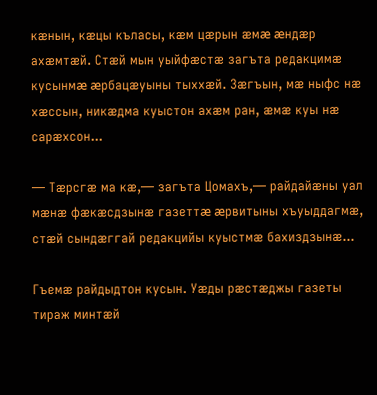кæнын, кæцы къласы, кæм цæрын æмæ æндæр ахæмтæй. Стæй мын уыйфæстæ загъта редакцимæ кусынмæ æрбацæуыны тыххæй. Зæгъын, мæ ныфс нæ хæссын, никæдма куыстон ахæм ран, æмæ куы нæ сарæхсон...

— Тæрсгæ ма кæ,— загъта Цомахъ,— райдайæны уал мæнæ фæкæсдзынæ газеттæ æрвитыны хъуыддагмæ, стæй сындæггай редакцийы куыстмæ бахиздзынæ...

Гъемæ райдыдтон кусын. Уæды рæстæджы газеты тираж минтæй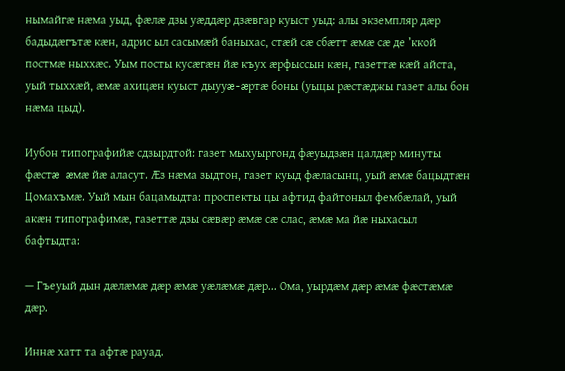нымайгæ нæма уыд, фæлæ дзы уæддæр дзæвгар куыст уыд: алы экземпляр дæр бадыдæгътæ кæн, адрис ыл сасымæй баныхас, стæй сæ сбæтт æмæ сæ де ’ккой постмæ ныххæс. Уым посты кусæгæн йæ къух æрфыссын кæн, газеттæ кæй айста, уый тыххæй, æмæ ахицæн куыст дыууæ-æртæ боны (уыцы рæстæджы газет алы бон нæма цыд).

Иубон типографийæ сдзырдтой: газет мыхуыргонд фæуыдзæн цалдæр минуты фæстæ æмæ йæ аласут. Æз нæма зыдтон, газет куыд фæласынц, уый æмæ бацыдтæн Цомахъмæ. Уый мын бацамыдта: проспекты цы афтид файтоныл фембæлай, уый акæн типографимæ, газеттæ дзы сæвæр æмæ сæ слас, æмæ ма йæ ныхасыл бафтыдта:

— Гъеуый дын дæлæмæ дæр æмæ уæлæмæ дæр... Ома, уырдæм дæр æмæ фæстæмæ дæр.

Иннæ хатт та афтæ рауад.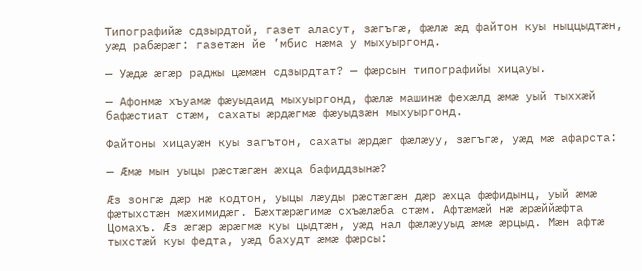Типографийæ сдзырдтой, газет аласут, зæгъгæ, фæлæ æд файтон куы ныццыдтæн, уæд рабæрæг: газетæн йе ’мбис нæма у мыхуыргонд.

— Уæдæ æгæр раджы цæмæн сдзырдтат? — фæрсын типографийы хицауы.

— Афонмæ хъуамæ фæуыдаид мыхуыргонд, фæлæ машинæ фехæлд æмæ уый тыххæй бафæстиат стæм, сахаты æрдæгмæ фæуыдзæн мыхуыргонд.

Файтоны хицауæн куы загътон, сахаты æрдæг фæлæуу, зæгъгæ, уæд мæ афарста:

— Æмæ мын уыцы рæстæгæн æхца бафиддзынæ?

Æз зонгæ дæр нæ кодтон, уыцы лæуды рæстæгæн дæр æхца фæфидынц, уый æмæ фæтыхстæн мæхимидæг. Бæхтæрæгимæ схъæлæба стæм. Афтæмæй нæ æрæййæфта Цомахъ. Æз æгæр æрæгмæ куы цыдтæн, уæд нал фæлæууыд æмæ æрцыд. Мæн афтæ тыхстæй куы федта, уæд бахудт æмæ фæрсы: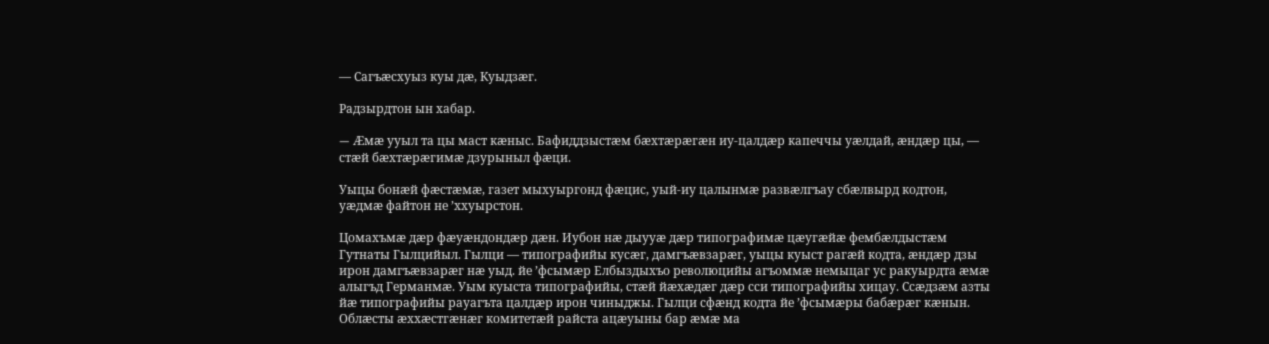— Сагъæсхуыз куы дæ, Куыдзæг.

Радзырдтон ын хабар.

— Æмæ ууыл та цы маст кæныс. Бафиддзыстæм бæхтæрæгæн иу-цалдæр капеччы уæлдай, æндæр цы, — стæй бæхтæрæгимæ дзурыныл фæци.

Уыцы бонæй фæстæмæ, газет мыхуыргонд фæцис, уый-иу цалынмæ развæлгъау сбæлвырд кодтон, уæдмæ файтон не ’ххуырстон.

Цомахъмæ дæр фæуæндондæр дæн. Иубон нæ дыууæ дæр типографимæ цæугæйæ фембæлдыстæм Гутнаты Гылцийыл. Гылци — типографийы кусæг, дамгъæвзарæг, уыцы куыст рагæй кодта, æндæр дзы ирон дамгъæвзарæг нæ уыд. йе ’фсымæр Елбыздыхъо революцийы агъоммæ немыцаг ус ракуырдта æмæ алыгъд Германмæ. Уым куыста типографийы, стæй йæхæдæг дæр сси типографийы хицау. Ссæдзæм азты йæ типографийы рауагъта цалдæр ирон чиныджы. Гылци сфæнд кодта йе ’фсымæры бабæрæг кæнын. Облæсты æххæстгæнæг комитетæй райста ацæуыны бар æмæ ма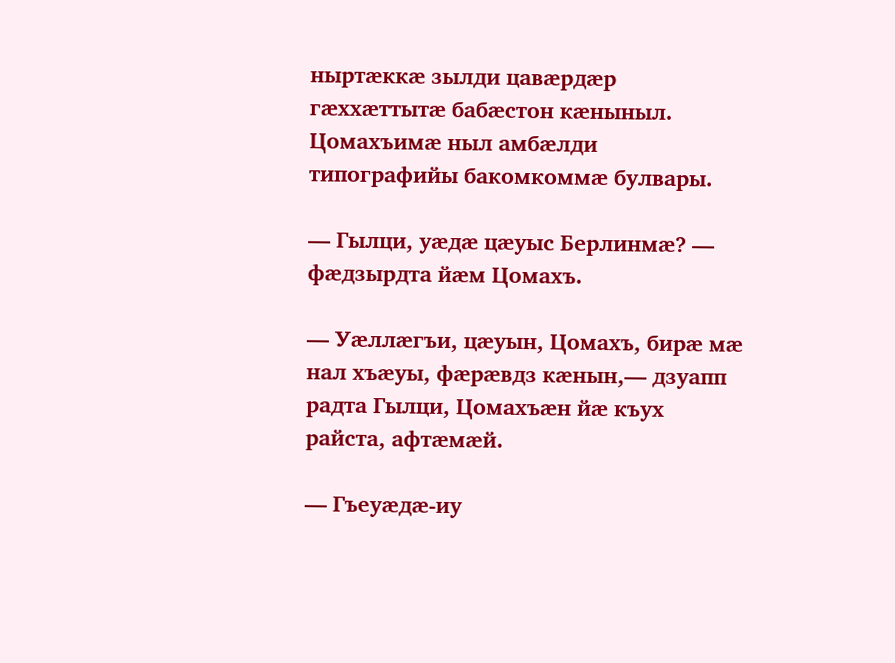ныртæккæ зылди цавæрдæр гæххæттытæ бабæстон кæныныл. Цомахъимæ ныл амбæлди типографийы бакомкоммæ булвары.

— Гылци, уæдæ цæуыс Берлинмæ? — фæдзырдта йæм Цомахъ.

— Уæллæгъи, цæуын, Цомахъ, бирæ мæ нал хъæуы, фæрæвдз кæнын,— дзуапп радта Гылци, Цомахъæн йæ къух райста, афтæмæй.

— Гъеуæдæ-иу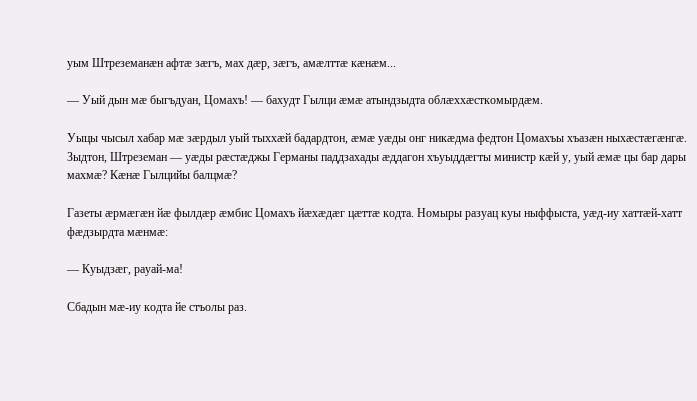уым Штреземанæн афтæ зæгъ, мах дæр, зæгъ, амæлттæ кæнæм...

— Уый дын мæ быгъдуан, Цомахъ! — бахудт Гылци æмæ атындзыдта облæххæсткомырдæм.

Уыцы чысыл хабар мæ зæрдыл уый тыххæй бадардтон, æмæ уæды онг никæдма федтон Цомахъы хъазæн ныхæстæгæнгæ. Зыдтон, Штреземан — уæды рæстæджы Германы паддзахады æддагон хъуыддæгты министр кæй у, уый æмæ цы бар дары махмæ? Кæнæ Гылцийы балцмæ?

Газеты æрмæгæн йæ фылдæр æмбис Цомахъ йæхæдæг цæттæ кодта. Номыры разуац куы ныффыста, уæд-иу хаттæй-хатт фæдзырдта мæнмæ:

— Куыдзæг, рауай-ма!

Сбадын мæ-иу кодта йе стъолы раз.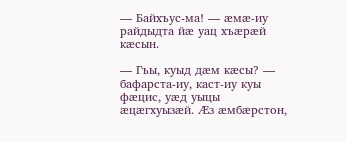— Байхъус-ма! — æмæ-иу райдыдта йæ уац хъæрæй кæсын.

— Гъы, куыд дæм кæсы? — бафарста-иу, каст-иу куы фæцис, уæд уыцы æцæгхуызæй. Æз æмбæрстон,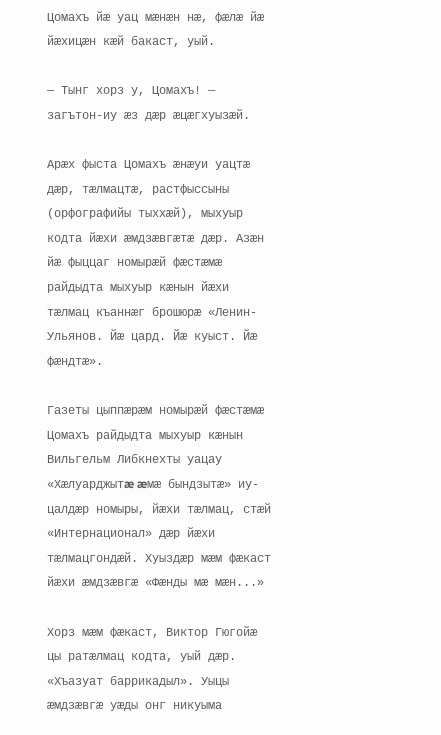Цомахъ йæ уац мæнæн нæ, фæлæ йæ йæхицæн кæй бакаст, уый.

— Тынг хорз у, Цомахъ! — загътон-иу æз дæр æцæгхуызæй.

Арæх фыста Цомахъ æнæуи уацтæ дæр, тæлмацтæ, растфыссыны (орфографийы тыххæй), мыхуыр кодта йæхи æмдзæвгæтæ дæр. Азæн йæ фыццаг номырæй фæстæмæ райдыдта мыхуыр кæнын йæхи тæлмац къаннæг брошюрæ «Ленин-Ульянов. Йæ цард. Йæ куыст. Йæ фæндтæ».

Газеты цыппæрæм номырæй фæстæмæ Цомахъ райдыдта мыхуыр кæнын Вильгельм Либкнехты уацау «Хæлуарджытæ æмæ бындзытæ» иу-цалдæр номыры, йæхи тæлмац, стæй «Интернационал» дæр йæхи тæлмацгондæй. Хуыздæр мæм фæкаст йæхи æмдзæвгæ «Фæнды мæ мæн...»

Хорз мæм фæкаст, Виктор Гюгойæ цы ратæлмац кодта, уый дæр. «Хъазуат баррикадыл». Уыцы æмдзæвгæ уæды онг никуыма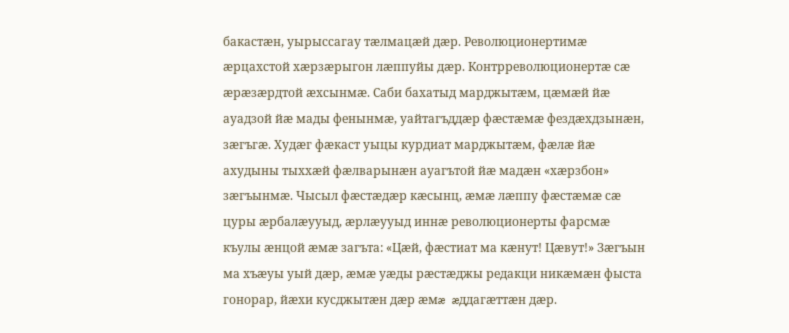бакастæн, уырыссагау тæлмацæй дæр. Революционертимæ æрцахстой хæрзæрыгон лæппуйы дæр. Контрреволюционертæ сæ æрæзæрдтой æхсынмæ. Саби бахатыд марджытæм, цæмæй йæ ауадзой йæ мады фенынмæ, уайтагъддæр фæстæмæ фездæхдзынæн, зæгъгæ. Худæг фæкаст уыцы курдиат марджытæм, фæлæ йæ ахудыны тыххæй фæлварынæн ауагътой йæ мадæн «хæрзбон» зæгъынмæ. Чысыл фæстæдæр кæсынц, æмæ лæппу фæстæмæ сæ цуры æрбалæууыд, æрлæууыд иннæ революционерты фарсмæ къулы æнцой æмæ загъта: «Цæй, фæстиат ма кæнут! Цæвут!» Зæгъын ма хъæуы уый дæр, æмæ уæды рæстæджы редакци никæмæн фыста гонорар, йæхи кусджытæн дæр æмæ æддагæттæн дæр.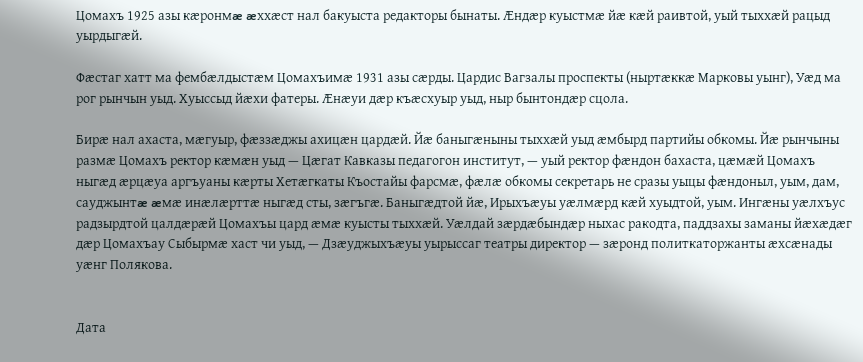Цомахъ 1925 азы кæронмæ æххæст нал бакуыста редакторы бынаты. Æндæр куыстмæ йæ кæй раивтой, уый тыххæй рацыд уырдыгæй.

Фæстаг хатт ма фембæлдыстæм Цомахъимæ 1931 азы сæрды. Цардис Вагзалы проспекты (ныртæккæ Марковы уынг), Уæд ма рог рынчын уыд. Хуыссыд йæхи фатеры. Æнæуи дæр къæсхуыр уыд, ныр бынтондæр сцола.

Бирæ нал ахаста, мæгуыр, фæззæджы ахицæн цардæй. Йæ баныгæныны тыххæй уыд æмбырд партийы обкомы. Йæ рынчыны размæ Цомахъ ректор кæмæн уыд — Цæгат Кавказы педагогон институт, — уый ректор фæндон бахаста, цæмæй Цомахъ ныгæд æрцæуа аргъуаны кæрты Хетæгкаты Къостайы фарсмæ, фæлæ обкомы секретарь не сразы уыцы фæндоныл, уым, дам, сауджынтæ æмæ инæлæрттæ ныгæд сты, зæгъгæ. Баныгæдтой йæ, Ирыхъæуы уæлмæрд кæй хуыдтой, уым. Ингæны уæлхъус радзырдтой цалдæрæй Цомахъы цард æмæ куысты тыххæй. Уæлдай зæрдæбындæр ныхас ракодта, паддзахы заманы йæхæдæг дæр Цомахъау Сыбырмæ хаст чи уыд, — Дзæуджыхъæуы уырыссаг театры директор — зæронд политкаторжанты æхсæнады уæнг Полякова.


Дата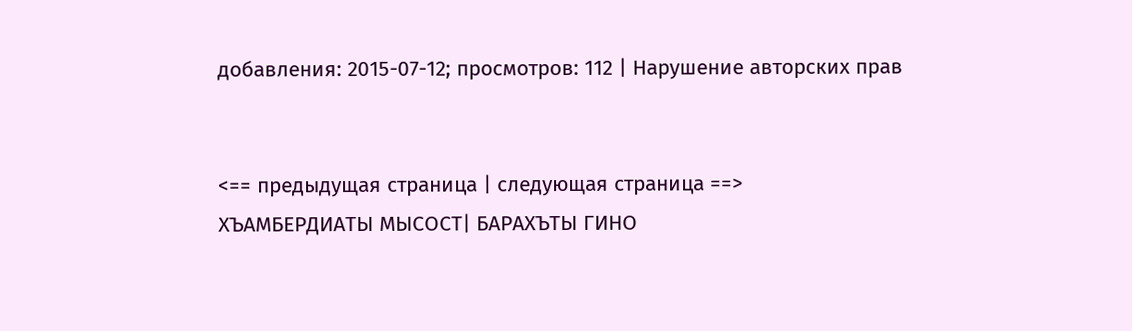добавления: 2015-07-12; просмотров: 112 | Нарушение авторских прав


<== предыдущая страница | следующая страница ==>
ХЪАМБЕРДИАТЫ МЫСОСТ| БАРАХЪТЫ ГИНО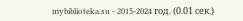mybiblioteka.su - 2015-2024 год. (0.01 сек.)